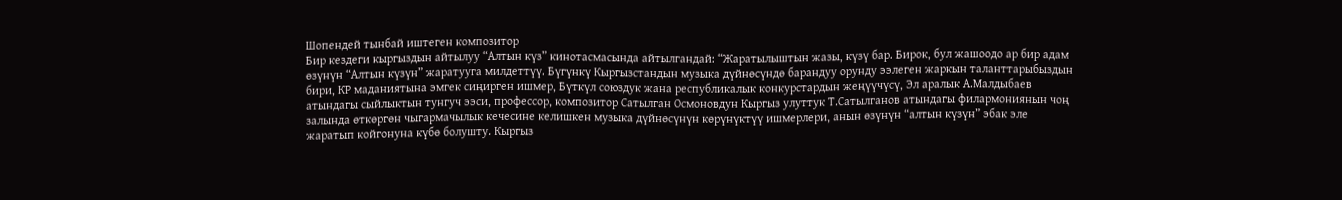Шопендей тынбай иштеген композитор
Бир кездеги кыргыздын айтылуу “Алтын күз” кинотасмасында айтылгандай: “Жаратылыштын жазы, күзү бар. Бирок, бул жашоодо ар бир адам өзүнүн “Алтын күзүн” жаратууга милдеттүү. Бүгүнкү Кыргызстандын музыка дүйнөсүндө барандуу орунду ээлеген жаркын таланттарыбыздын бири, КР маданиятына эмгек сиңирген ишмер, Бүткүл союздук жана республикалык конкурстардын жеңүүчүсү, Эл аралык А.Малдыбаев атындагы сыйлыктын тунгуч ээси, профессор, композитор Сатылган Осмоновдун Кыргыз улуттук Т.Сатылганов атындагы филармониянын чоң залында өткөргөн чыгармачылык кечесине келишкен музыка дүйнөсүнүн көрүнүктүү ишмерлери, анын өзүнүн “алтын күзүн” эбак эле жаратып койгонуна күбө болушту. Кыргыз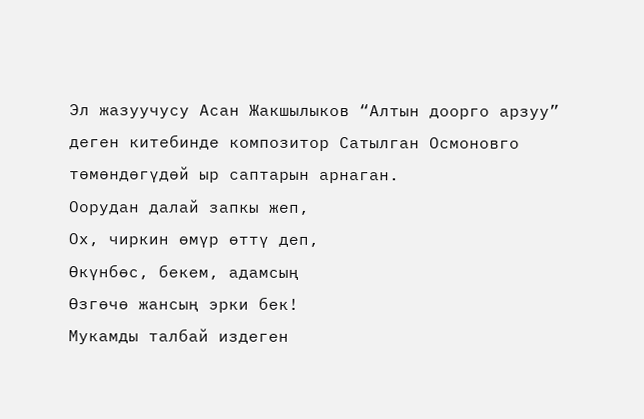Эл жазуучусу Асан Жакшылыков “Алтын доорго арзуу” деген китебинде композитор Сатылган Осмоновго төмөндөгүдөй ыр саптарын арнаган.
Оорудан далай запкы жеп,
Ох, чиркин өмүр өттү деп,
Өкүнбөс, бекем, адамсың
Өзгөчө жансың эрки бек!
Мукамды талбай издеген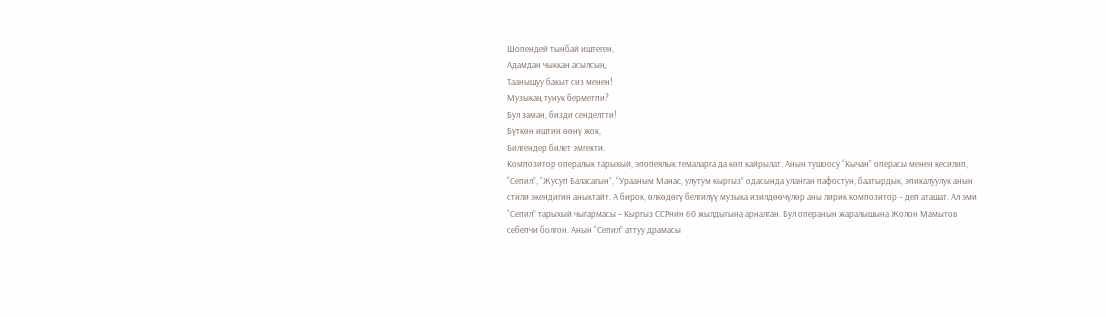Шопендей тынбай иштеген,
Адамдан чыккан асылсың,
Таанышуу бакыт сиз менен!
Музыкаң тунук берметпи?
Бул заман, бизди сенделтти!
Бүткөн иштин өөнү жок,
Билгендер билет эмгекти.
Композитор опералык тарыхый, эпопеялык темаларга да көп кайрылат. Анын тушоосу “Кычан” операсы менен кесилип, “Сепил”, “Жусуп Баласагын”, “Урааным Манас, улутум кыргыз” одасында уланган пафостун, баатырдык, эпикалуулук анын стили экендигин аныктайт. А бирок, өлкөдөгү белгилүү музыка изилдөөчүлөр аны лирик композитор – деп аташат. Ал эми “Сепил” тарыхый чыгармасы – Кыргыз ССРнин 60 жылдыгына арналган. Бул операнын жаралышына Жолон Мамытов себепчи болгон. Анын “Сепил” аттуу драмасы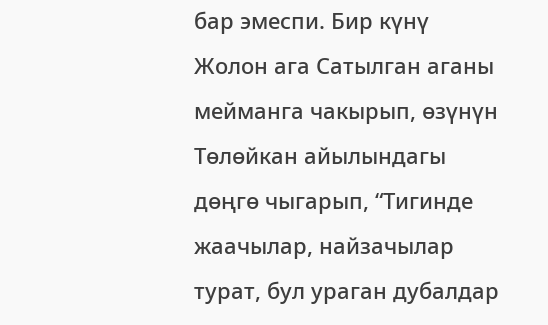бар эмеспи. Бир күнү Жолон ага Сатылган аганы мейманга чакырып, өзүнүн Төлөйкан айылындагы дөңгө чыгарып, “Тигинде жаачылар, найзачылар турат, бул ураган дубалдар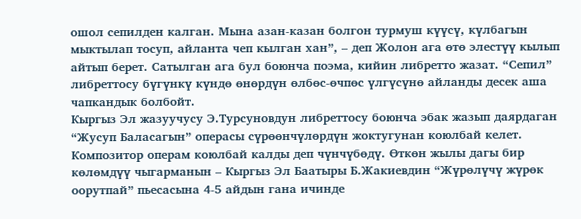ошол сепилден калган. Мына азан-казан болгон турмуш күүсү, күлбагын мыктылап тосуп, айланта чеп кылган хан”, – деп Жолон ага өтө элестүү кылып айтып берет. Сатылган ага бул боюнча поэма, кийин либретто жазат. “Сепил” либреттосу бүгүнкү күндө өнөрдүн өлбөс-өчпөс үлгүсүнө айланды десек аша чапкандык болбойт.
Кыргыз Эл жазуучусу Э.Турсуновдун либреттосу боюнча эбак жазып даярдаган “Жусуп Баласагын” операсы сүрөөнчүлөрдүн жоктугунан коюлбай келет. Композитор операм коюлбай калды деп чүнчүбөдү. Өткөн жылы дагы бир көлөмдүү чыгарманын – Кыргыз Эл Баатыры Б.Жакиевдин “Жүрөлүчү жүрөк оорутпай” пьесасына 4-5 айдын гана ичинде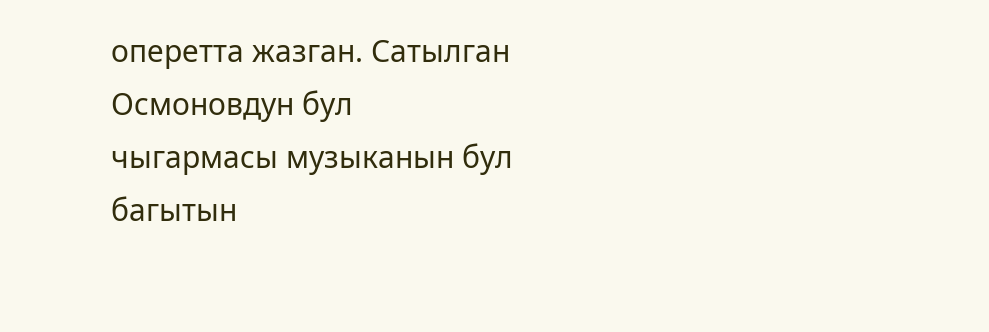оперетта жазган. Сатылган Осмоновдун бул чыгармасы музыканын бул багытын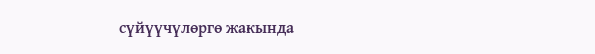сүйүүчүлөргө жакында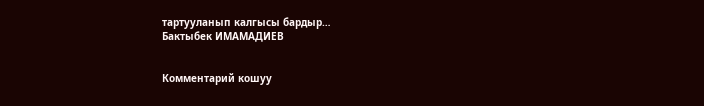тартууланып калгысы бардыр…
Бактыбек ИМАМАДИЕВ


Комментарий кошуу